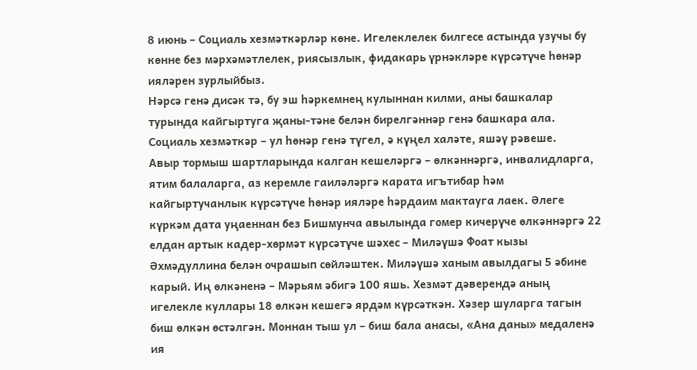8 июнь – Социаль хезмәткәрләр көне. Игелеклелек билгесе астында узучы бу көнне без мәрхәмәтлелек, риясызлык, фидакарь үрнәкләре күрсәтүче һөнәр ияләрен зурлыйбыз.
Нәрсә генә дисәк тә, бу эш һәркемнең кулыннан килми, аны башкалар турында кайгыртуга җаны-тәне белән бирелгәннәр генә башкара ала. Социаль хезмәткәр – ул һөнәр генә түгел, ә күңел халәте, яшәү рәвеше.
Авыр тормыш шартларында калган кешеләргә – өлкәннәргә, инвалидларга, ятим балаларга, аз керемле гаиләләргә карата игътибар һәм кайгыртучанлык күрсәтүче һөнәр ияләре һәрдаим мактауга лаек. Әлеге күркәм дата уңаеннан без Бишмунча авылында гомер кичерүче өлкәннәргә 22 елдан артык кадер-хөрмәт күрсәтүче шәхес – Миләүшә Фоат кызы Әхмәдуллина белән очрашып сөйләштек. Миләүшә ханым авылдагы 5 әбине карый. Иң өлкәненә – Мәрьям әбигә 100 яшь. Хезмәт дәверендә аның игелекле куллары 18 өлкән кешегә ярдәм күрсәткән. Хәзер шуларга тагын биш өлкән өстәлгән. Моннан тыш ул – биш бала анасы, «Ана даны» медаленә ия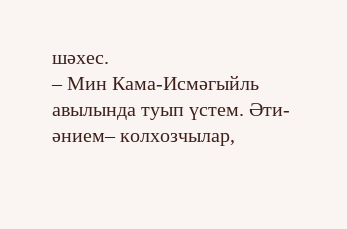шәхес.
– Мин Кама-Исмәгыйль авылында туып үстем. Әти-әнием– колхозчылар,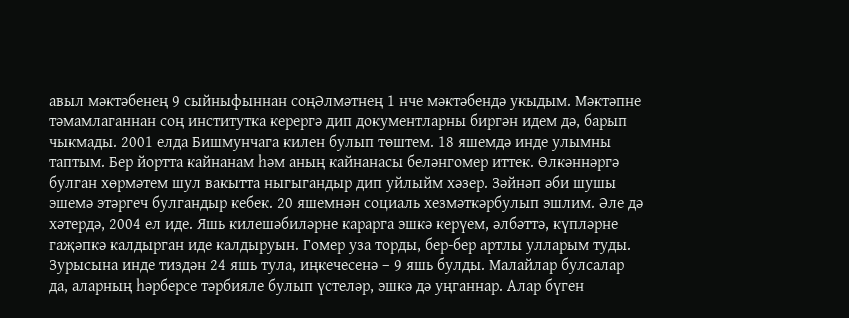авыл мәктәбенең 9 сыйныфыннан соңӘлмәтнең 1 нче мәктәбендә укыдым. Мәктәпне тәмамлаганнан соң институтка керергә дип документларны биргән идем дә, барып чыкмады. 2001 елда Бишмунчага килен булып төштем. 18 яшемдә инде улымны таптым. Бер йортта кайнанам һәм аның кайнанасы беләнгомер иттек. Өлкәннәргә булган хөрмәтем шул вакытта ныгыгандыр дип уйлыйм хәзер. Зәйнәп әби шушы эшемә этәргеч булгандыр кебек. 20 яшемнән социаль хезмәткәрбулып эшлим. Әле дә хәтердә, 2004 ел иде. Яшь килешәбиләрне карарга эшкә керүем, әлбәттә, күпләрне гаҗәпкә калдырган иде калдыруын. Гомер уза торды, бер-бер артлы улларым туды. Зурысына инде тиздән 24 яшь тула, иңкечесенә – 9 яшь булды. Малайлар булсалар да, аларның һәрберсе тәрбияле булып үстеләр, эшкә дә уңганнар. Алар бүген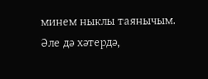минем ныклы таянычым. Әле дә хәтердә,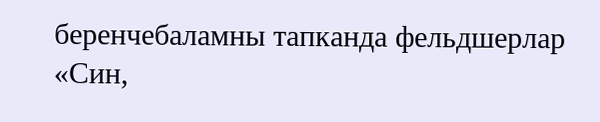беренчебаламны тапканда фельдшерлар «Син,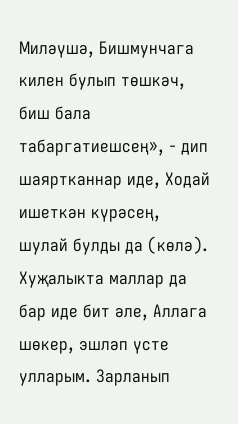Миләүшә, Бишмунчага килен булып төшкәч, биш бала табаргатиешсең», - дип шаяртканнар иде, Ходай ишеткән күрәсең, шулай булды да (көлә). Хуҗалыкта маллар да бар иде бит әле, Аллага шөкер, эшләп үсте улларым. Зарланып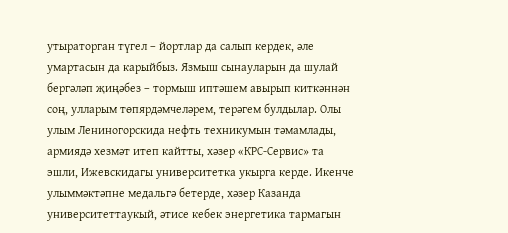утыраторган түгел – йортлар да салып кердек, әле умартасын да карыйбыз. Язмыш сынауларын да шулай бергәләп җиңәбез – тормыш иптәшем авырып киткәннән соң, улларым төпярдәмчеләрем, терәгем булдылар. Олы улым Лениногорскида нефть техникумын тәмамлады, армиядә хезмәт итеп кайтты, хәзер «КРС-Сервис» та эшли, Ижевскидагы университетка укырга керде. Икенче улыммәктәпне медальгә бетерде, хәзер Казанда университеттаукый, әтисе кебек энергетика тармагын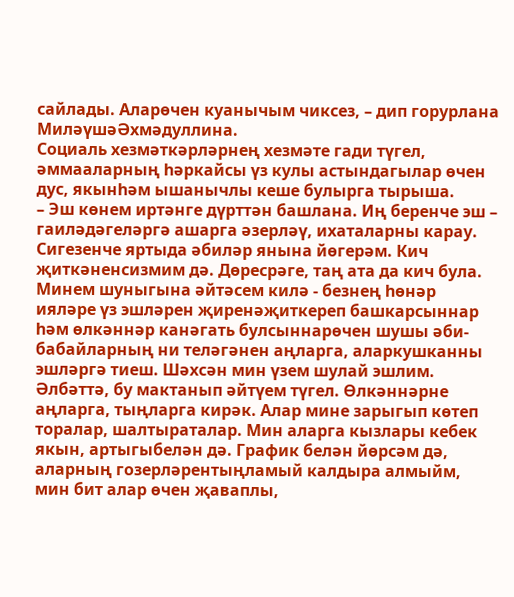сайлады. Аларөчен куанычым чиксез, – дип горурлана МиләүшәӘхмәдуллина.
Социаль хезмәткәрләрнең хезмәте гади түгел, әммааларның һәркайсы үз кулы астындагылар өчен дус, якынһәм ышанычлы кеше булырга тырыша.
– Эш көнем иртәнге дүрттән башлана. Иң беренче эш – гаиләдәгеләргә ашарга әзерләү, ихаталарны карау. Сигезенче яртыда әбиләр янына йөгерәм. Кич җиткәненсизмим дә. Дөресрәге, таң ата да кич була. Минем шуныгына әйтәсем килә - безнең һөнәр ияләре үз эшләрен җиренәҗиткереп башкарсыннар һәм өлкәннәр канәгать булсыннарөчен шушы әби-бабайларның ни теләгәнен аңларга, аларкушканны эшләргә тиеш. Шәхсән мин үзем шулай эшлим. Әлбәттә, бу мактанып әйтүем түгел. Өлкәннәрне аңларга, тыңларга кирәк. Алар мине зарыгып көтеп торалар, шалтыраталар. Мин аларга кызлары кебек якын, артыгыбелән дә. График белән йөрсәм дә, аларның гозерләрентыңламый калдыра алмыйм, мин бит алар өчен җаваплы,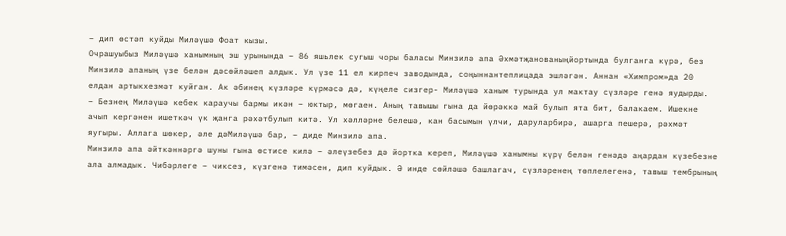– дип өстәп куйды Миләүшә Фоат кызы.
Очрашуыбыз Миләүшә ханымның эш урынында – 86 яшьлек сугыш чоры баласы Минзилә апа Әхмәтҗанованыңйортында булганга күрә, без Минзилә апаның үзе белән дәсөйләшеп алдык. Ул үзе 11 ел кирпеч заводында, соңыннантеплицада эшләгән. Аннан «Химпром»да 20 елдан артыкхезмәт куйган. Ак әбинең күзләре күрмәсә дә, күңеле сизгер- Миләүшә ханым турында ул мактау сүзләре генә яудырды.
– Безнең Миләүшә кебек караучы бармы икән – юктыр, мөгаен. Аның тавышы гына да йөрәккә май булып ята бит, балакаем. Ишекне ачып кергәнен ишеткәч үк җанга рәхәтбулып китә. Ул хәлләрне белешә, кан басымын үлчи, даруларбирә, ашарга пешерә, рәхмәт яугыры. Аллага шөкер, әле дәМиләүшә бар, – диде Минзилә апа.
Минзилә апа әйткәннәргә шуны гына өстисе килә – әлеүзебез дә йортка кереп, Миләүшә ханымны күрү белән генәдә аңардан күзебезне ала алмадык. Чибәрлеге – чиксез, күзгенә тимәсен, дип куйдык. Ә инде сөйләшә башлагач, сүзләренең төплелегенә, тавыш тембрының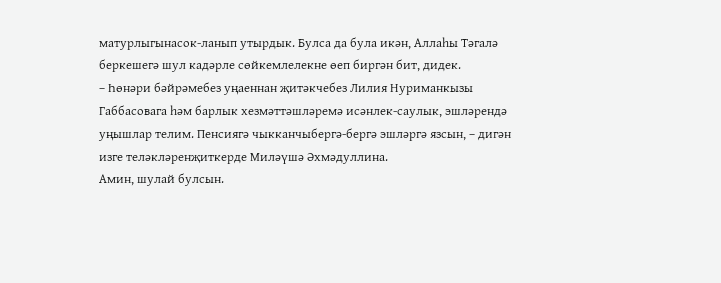матурлыгынасок-ланып утырдык. Булса да була икән, Аллаһы Тәгалә беркешегә шул кадәрле сөйкемлелекне өеп биргән бит, дидек.
– Һөнәри бәйрәмебез уңаеннан җитәкчебез Лилия Нуриманкызы Габбасовага һәм барлык хезмәттәшләремә исәнлек-саулык, эшләрендә уңышлар телим. Пенсиягә чыкканчыбергә-бергә эшләргә язсын, – дигән изге теләкләренҗиткерде Миләүшә Әхмәдуллина.
Амин, шулай булсын.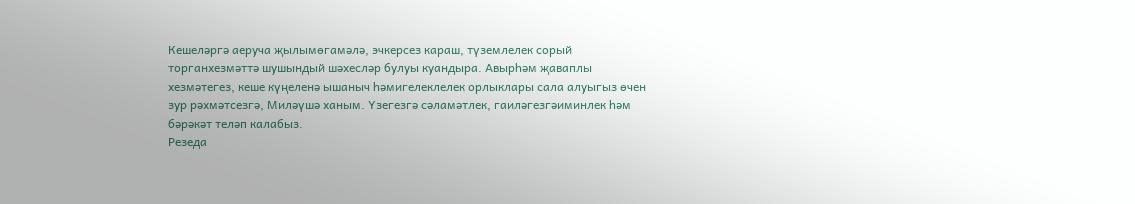Кешеләргә аеруча җылымөгамәлә, эчкерсез караш, түземлелек сорый торганхезмәттә шушындый шәхесләр булуы куандыра. Авырһәм җаваплы хезмәтегез, кеше күңеленә ышаныч һәмигелеклелек орлыклары сала алуыгыз өчен зур рәхмәтсезгә, Миләүшә ханым. Үзегезгә сәламәтлек, гаиләгезгәиминлек һәм бәрәкәт теләп калабыз.
Резеда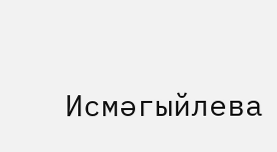Исмәгыйлева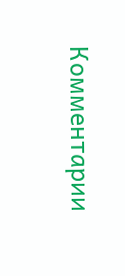Комментарии